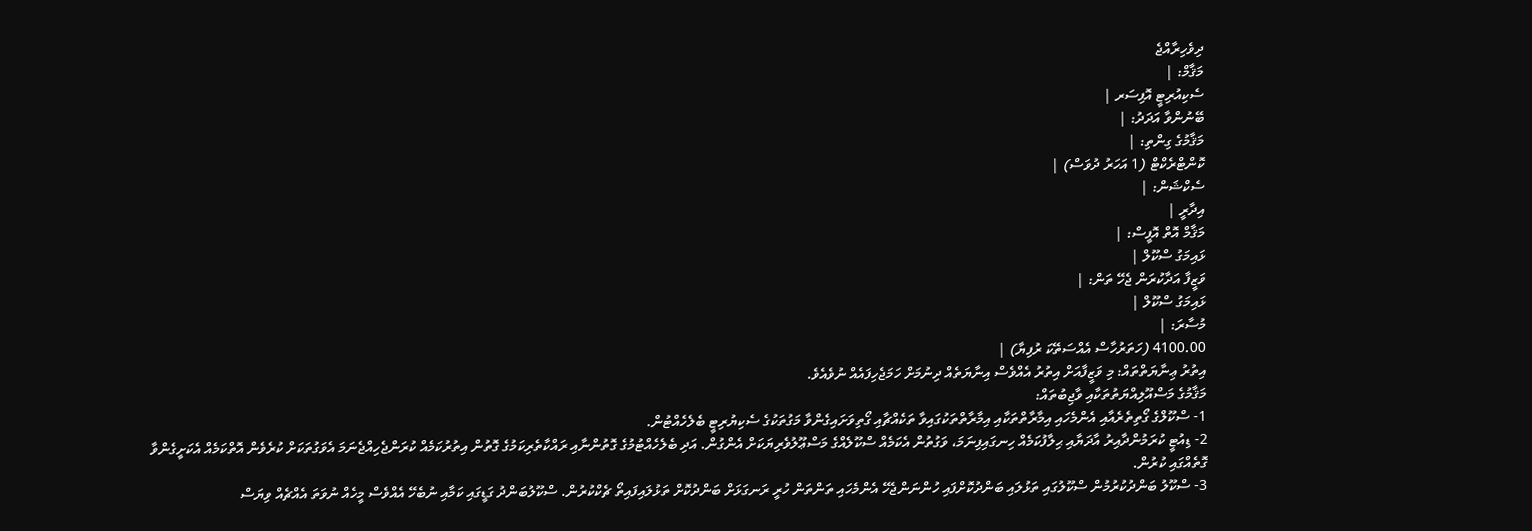ދިވެހިރާއްޖެ
މަޤާމް: |
ސެކިއުރިޓީ އޮފިސަރ |
ބޭނުންވާ އަދަދު: |
މަޤާމުގެ ގިންތި: |
ކޮންޓްރެކްޓް (1 އަހަރު ދުވަސް) |
ސެކްޝަން: |
އިދާރީ |
މަޤާމް އޮތް އޮފީސް: |
ޅައިމަގު ސްކޫލް |
ވަޒީފާ އަދާކުރަން ޖެހޭ ތަން: |
ޅައިމަގު ސްކޫލް |
މުސާރަ: |
4100.00 (ހަތަރުހާސް އެއްސަތޭކަ ރުފިޔާ) |
އިތުރު ޢިނާޔަތްތައް: މި ވަޒީފާއަށް އިތުރު އެއްވެސް އިނާޔަތެއް ދިނުމަށް ހަމަޖެހިފައެއް ނުވެއެވެ.
މަޤާމުގެ މަސްއޫލިއްޔަތުތަކާއި ވާޖިބުތައް:
1- ސްކޫލްގެ ގޯތިތެރެއާއި އެންމެހައި އިމާރާތްތަކާއި އިމާރާތްތަކުގައިވާ ތަކެއްޗާއި ގޯތިވަށައިގެންވާ މަގުތަކުގެ ސެކިޔުރިޓީ ބެލެހެއްޓުން.
2- ޑިއުޓީ ކުރަމުންދާއިރު އާދަޔާއި ޙިލާފުކަމެއް ހިނގައިފިނަމަ، ވަގުތުން އެކަމެއް ސްކޫލެއްގެ މަސްޢޫލުވެރިޔަކަށް އެންގުން. އަދި ބެލެހެއްޓުމުގެ ގޮތުންނާއި ރައްކާތެރިކަމުގެ ގޮތުން އިތުރުކަމެއް ކުރަންޖެހިއްޖެނަމަ އެވަގުތަކަށް ކުރެވެން އޮތްކަމެއް އެކަށީގެންވާ ގޮތެއްގައި ކުރުން.
3- ސްކޫލު ބަންދުކުރުމުން ސްކޫލުގައި ތަޅުލައި ބަންދުކޮށްފައި ހުންނަންޖެހޭ އެންމެހައި ތަންތަން ހުރީ ރަނގަޅަށް ބަންދުކޮށް ތަޅުލައިފައިތޯ ޗެކްކުރުން. ސްކޫލުބަންދު ގަޑީގައި ކަމާއި ނުބެހޭ އެއްވެސް މީހެއް ނުވަތަ އެއްޗެއް ވިޔަސް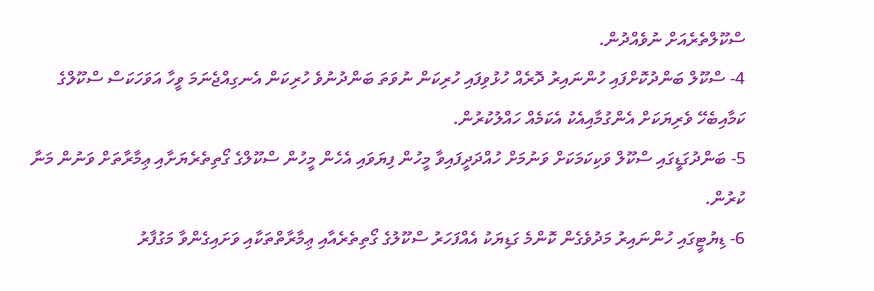ސްކޫލްތެރެއަށް ނުވެއްދުން.
4- ސްކޫލް ބަންދުކޮށްފައި ހުންނައިރު ދޮރެއް ހުޅުވިފައި ހުރިކަން ނުވަތަ ބަންދުނުވެ ހުރިކަން އެނގިއްޖެނަމަ ވީހާ އަވަހަކަސް ސްކޫލްގެ ކަމާއިބެހޭ ވެރިޔަކަށް އެންގުމާއިއެކު އެކަމެއް ހައްލުކުރުން.
5- ބަންދުގަޑީގައި ސްކޫލް ވަކިކަމަކަށް ވަނުމަށް ހުއްދަދީފައިވާ މީހުން ފިޔަވައި އެހެން މީހުން ސްކޫލްގެ ގޯތިތެރެޔަށާއި ޢިމާރާތަށް ވަނުން މަނާ ކުރުން.
6- ޑިޔުޓީގައި ހުންނައިރު މަދުވެގެން ކޮންމެ ގަޑިޔަކު އެއްފަހަރު ސްކޫލުގެ ގޯތިތެރެއާއި ޢިމާރާތްތަކާއި ވަށައިގެންވާ މަގުފާރު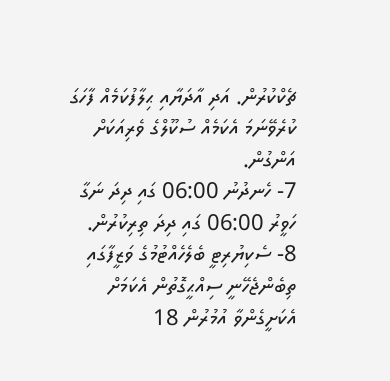ޗެކްކުރުން. އަދި އާދަޔާއި ޙިލާފުކަމެއް ފާހަގަ ކުރެވޭނަމަ އެކަމެއް ސުކޫލްގެ ވެރިއަކަށް އަންގުން.
7- ހެނދުނު 06:00 ގައި ދިދަ ނަގާ ހަވީރު 06:00 ގައި ދިދަ ތިރިކުރުން.
8- ސެކިޔުރިޓީ ބެލެހެއްޓުމުގެ ވަޒީފާގައި ތިބެންޖެހޭނީ ސިއްޙީގޮތުން އެކަމަށް އެކަށީގެންވާ އުމުރުން 18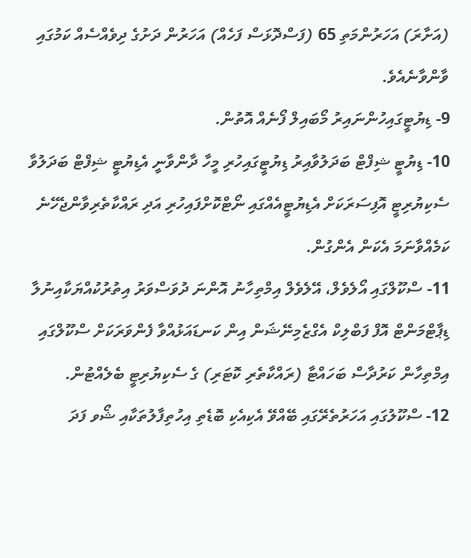(އަށާރަ) އަހަރުންމަތި 65 (ފަސްދޮޅަސް ފަހެއް) އަހަރުން ދަށުގެ ދިވެއްސެއް ކަމުގައި ވާންވާނެއެވެ.
9- ޑިޔުޓީގައިހުންނައިރު މޯބައިލް ފޯނެއް އޮތުން.
10- ޑިޔުޓީ ޝިފްޓް ބަދަލުވާއިރު ޑިޔުޓީގައިހުރި މީހާ ދާންވާނީ އެޑިޔުޓީ ޝިފްޓް ބަދަލުވާ ސެކިޔުރިޓީ އޮފިސަރަކަށް އެޑިޔުޓީއެއްގައި ނޯޓްކޮށްފައިހުރި އަދި ރައްކާތެރިވާންޖެހޭނެ ކަމެއްވާނަމަ އެކަން އެންގުން.
11- ސްކޫލްގައި އޯލެވެލް، އޭލެވެލް އިމްތިހާނު އޮންނަ ދުވަސްވަރު އިތުރުކުއްޔަކާއިނުލާ ޑިޕާޓްމަންޓް އޮފް ފަބްލިކް އެގްޒެމިނޭޝަން އިން ކަނޑައަޅުއްވާ ފެންވަރަކަށް ސްކޫލްގައި އިމްތިހާން ކަރުދާސް ބަހައްޓާ (ރައްކާތެރި ކޮޓަރި) ގެ ސެކިޔުރިޓީ ބެލެއްޓުން.
12- ސްކޫލުގައި އަހަރުތެރޭގައި ބޭއްވޭ އެކިއެކި ބޮޑެތި އިހުތިފާލުތަކާއި ޝޯވ ފަދަ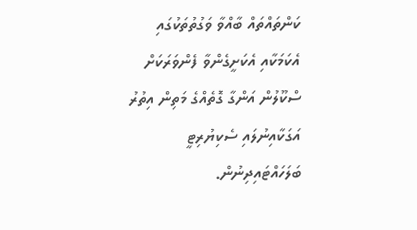ކަންތައްތައް ބާއްވާ ވަގުތުތަކުގައި އެކަމަކާއި އެކަށީގެންވާ ފެންވަރަކަށް ސްކޫލުން އަންގާ ގޮތެއްގެ މަތިން އިތުރު އަގަކާއިނުލައި ސެކިޔުރިޓީ ބަލަހައްޓައިދިނުން.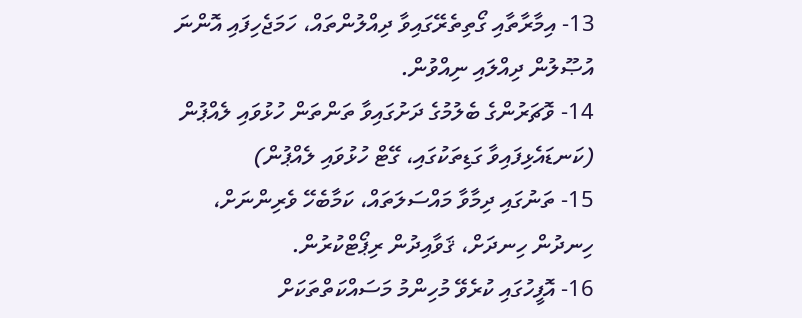13- އިމާރާތާއި ގޯތިތެރޭގައިވާ ދިއްލުންތައް، ހަމަޖެހިފައި އޮންނަ އުޞޫލުން ދިއްލައި ނިއްވުން.
14- ވޮޗަރުންގެ ބެލުމުގެ ދަށުގައިވާ ތަންތަން ހުޅުވައި ލެއްޕުން (ކަނޑައެޅިފައިވާ ގަޑިތަކުގައި، ގޭޓް ހުޅުވައި ލެއްޕުން)
15- ތަނުގައި ދިމާވާ މައްސަލަތައް، ކަމާބެހޭ ވެރިންނަށް، ހިނދުން ހިނދަށް، ޤަވާއިދުން ރިޕޯޓްކުރުން.
16- އޮފީހުގައި ކުރެވޭ މުހިންމު މަސައްކަތްތަކަށް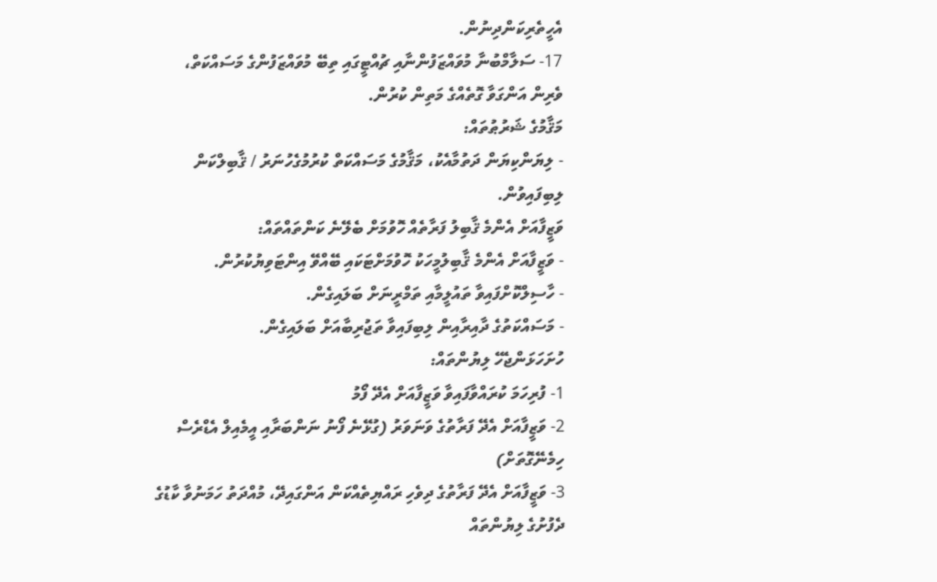އެހީތެރިކަންދިނުން.
17- ސަލާމްބުނާ މުވައްޒަފުންނާއި ޗުއްޓީގައި ތިބޭ މުވައްޒަފުންގެ މަސައްކަތް، ވެރިން އަންގަވާ ގޮތެއްގެ މަތިން ކުރުން.
މަޤާމުގެ ޝަރުޠުތައް:
- ލިޔަންކިޔަން ދަތުމާއެކު، މަޤާމުގެ މަސައްކަތް ކުރުމުގެހުނަރު / ޤާބިލްކަން ލިބިފައިވުން.
ވަޒީފާއަށް އެންމެ ޤާބިލު ފަރާތެއް ހޮވުމަށް ބެލޭނެ ކަންތައްތައް:
- ވަޒީފާއަށް އެންމެ ޤާބިލުމީހަކު ހޮވުމަށްޓަކައި ބޭއްވޭ އިންޓަވިޔުކުރުން.
- ހާސިލްކޮށްފައިވާ ތައުލީމާއި ތަމްރީނަށް ބަލައިގެން.
- މަސައްކަތުގެ ދާއިރާއިން ލިބިފައިވާ ތަޖުރިބާއަށް ބަލައިގެން.
ހުށަހަޅަންޖެހޭ ލިޔުންތައް:
1- ފުރިހަމަ ކުރައްވާފައިވާ ވަޒީފާއަށް އެދޭ ފޯމު
2- ވަޒީފާއަށް އެދޭ ފަރާތުގެ ވަނަވަރު (ގުޅޭނެ ފޯނު ނަންބަރާއި އީމެއިލް އެޑްރެސް ހިމެނޭގޮތަށް)
3- ވަޒީފާއަށް އެދޭ ފަރާތުގެ ދިވެހި ރައްޔިތެއްކަން އަންގައިދޭ، މުއްދަތު ހަމަނުވާ ކާޑުގެ ދެފުށުގެ ލިޔުންތައް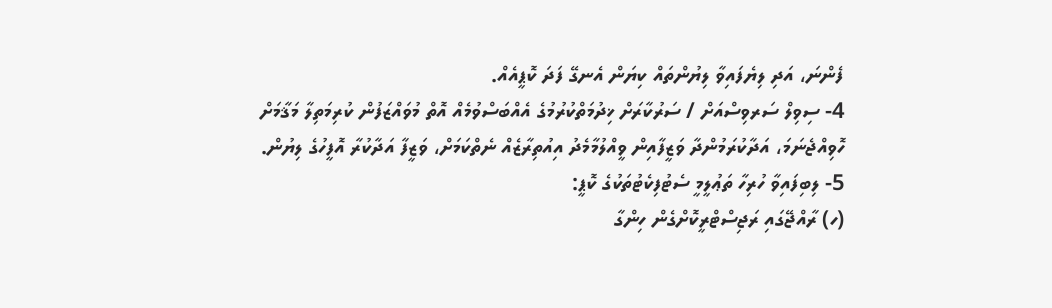ފެންނަ، އަދި ލިޔެފައިވާ ލިޔުންތައް ކިޔަން އެނގޭ ފަދަ ކޮޕީއެއް.
4- ސިވިލް ސަރވިސްއަށް / ސަރުކާރަށް ޚިދުމަތްކުރުމުގެ އެއްބަސްވުމެއް އޮތް މުވައްޒަފުން ކުރިމަތިލާ މަޤާމަށް ހޮވިއްޖެނަމަ، އަދާކުރަމުންދާ ވަޒީފާއިން ވީއްލުމާމެދު އިއުތިރާޒެއް ނެތްކަމަށް، ވަޒީފާ އަދާކުރާ އޮފީހުގެ ލިޔުން.
5- ލިބިފައިވާ ހުރިހާ ތަޢުލީމީ ސެޓުފިކެޓުތަކުގެ ކޮޕީ:
(ހ) ރާއްޖޭގައި ރަޖިސްޓްރީކޮށްގެން ހިންގާ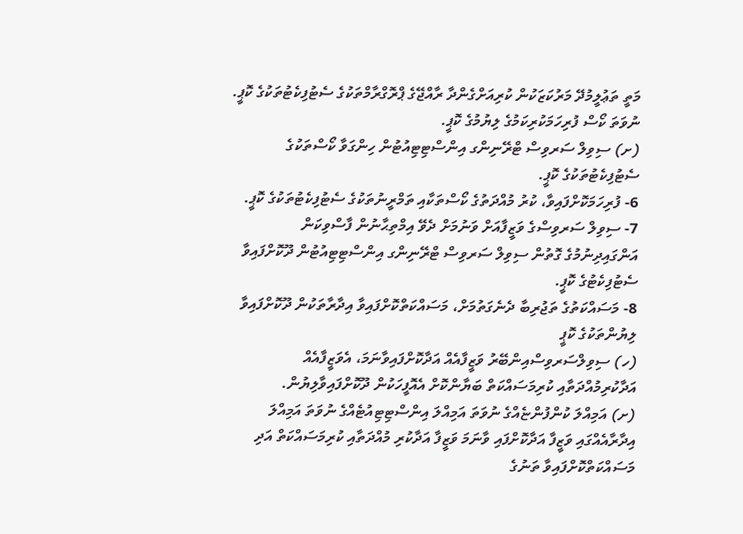މަތީ ތަޢުލީމުދޭ މަރުކަޒަކުން ކުރިއަށްގެންދާ ރާއްޖޭގެ ޕްރޮގްރާމްތަކުގެ ސެޓުފިކެޓުތަކުގެ ކޮޕީ. ނުވަތަ ކޯސް ފުރިހަމަކުރިކަމުގެ ލިޔުމުގެ ކޮޕީ.
(ށ) ސިވިލް ސަރވިސް ޓްރޭނިންގ އިންސްޓިޓިއުޓުން ހިންގަވާ ކޯސްތަކުގެ ސެޓުފިކެޓުތަކުގެ ކޮޕީ.
6- ފުރިހަމަކޮށްފައިވާ، ކުރު މުއްދަތުގެ ކޯސްތަކާއި ތަމްރީނުތަކުގެ ސެޓުފިކެޓުތަކުގެ ކޮޕީ.
7- ސިވިލް ސަރވިސްގެ ވަޒީފާއަށް ވަނުމަށް ދެވޭ އިމްތިޙާނުން ފާސްވިކަން އަންގައިދިނުމުގެ ގޮތުން ސިވިލް ސަރވިސް ޓްރޭނިންގ އިންސްޓިޓިއުޓުން ދޫކޮށްފައިވާ ސެޓުފިކެޓުގެ ކޮޕީ.
8- މަސައްކަތުގެ ތަޖުރިބާ ދެނެގަތުމަށް، މަސައްކަތްކޮށްފައިވާ އިދާރާތަކުން ދޫކޮށްފައިވާ ލިޔުންތަކުގެ ކޮޕީ
(ހ) ސިވިލްސަރވިސްއިންބޭރު ވަޒީފާއެއް އަދާކޮށްފައިވާނަމަ، އެވަޒީފާއެއް އަދާކުރިމުއްދަތާއި ކުރިމަސައްކަތް ބަޔާންކޮށް އެއޮފީހަކުން ދޫކޮށްފައިވާލިޔުން.
(ށ) އަމިއްލަ ކުންފުންޏެއްގެ ނުވަތަ އަމިއްލަ އިންސްޓިޓިއުޓެއްގެ ނުވަތަ އަމިއްލަ އިދާރާއެއްގައި ވަޒީފާ އަދާކޮށްފައި ވާނަމަ ވަޒީފާ އަދާކުރި މުއްދަތާއި ކުރިމަސައްކަތް އަދި މަސައްކަތްކޮށްފައިވާ ތަނުގެ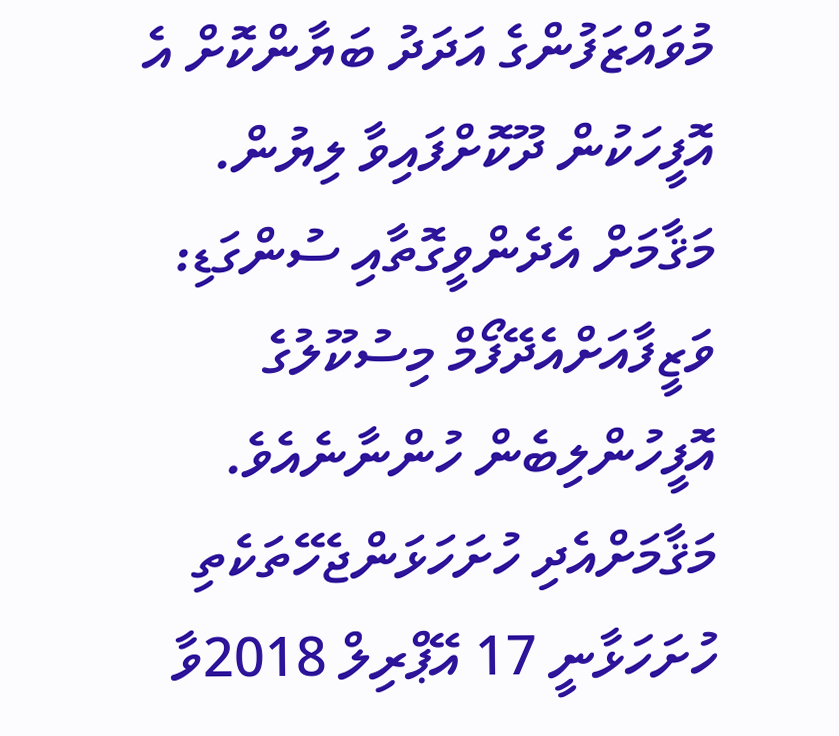މުވައްޒަފުންގެ އަދަދު ބަޔާންކޮށް އެ އޮފީހަކުން ދޫކޮށްފައިވާ ލިޔުން.
މަޤާމަށް އެދެންވީގޮތާއި ސުންގަޑި:
ވަޒީފާއަށްއެދޭފޯމް މިސުކޫލުގެ އޮފީހުންލިބެން ހުންނާނެއެވެ. މަޤާމަށްއެދި ހުށަހަޅަންޖެހޭތަކެތި ހުށަހަޅާނީ 17 އޭޕްރިލް 2018ވާ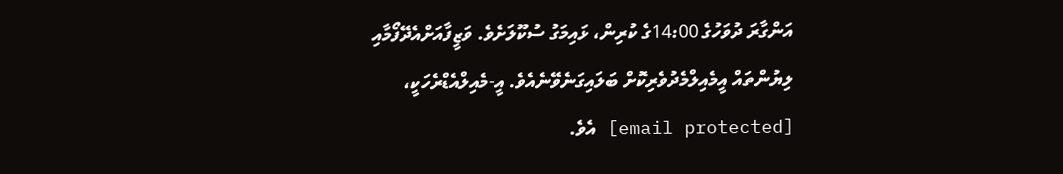އަންގާރަ ދުވަހުގެ 14:00ގެ ކުރިން، ޅައިމަގު ސުކޫލަށެވެ. ވަޒީފާއަށްއެދޭފޯމާއި ލިޔުންތައް އީމެއިލްމެދުވެރިކޮށް ބަލައިގަނެވޭނެއެވެ. އީ-މެއިލްއެޑްރެހަކީ، [email protected] އެވެ.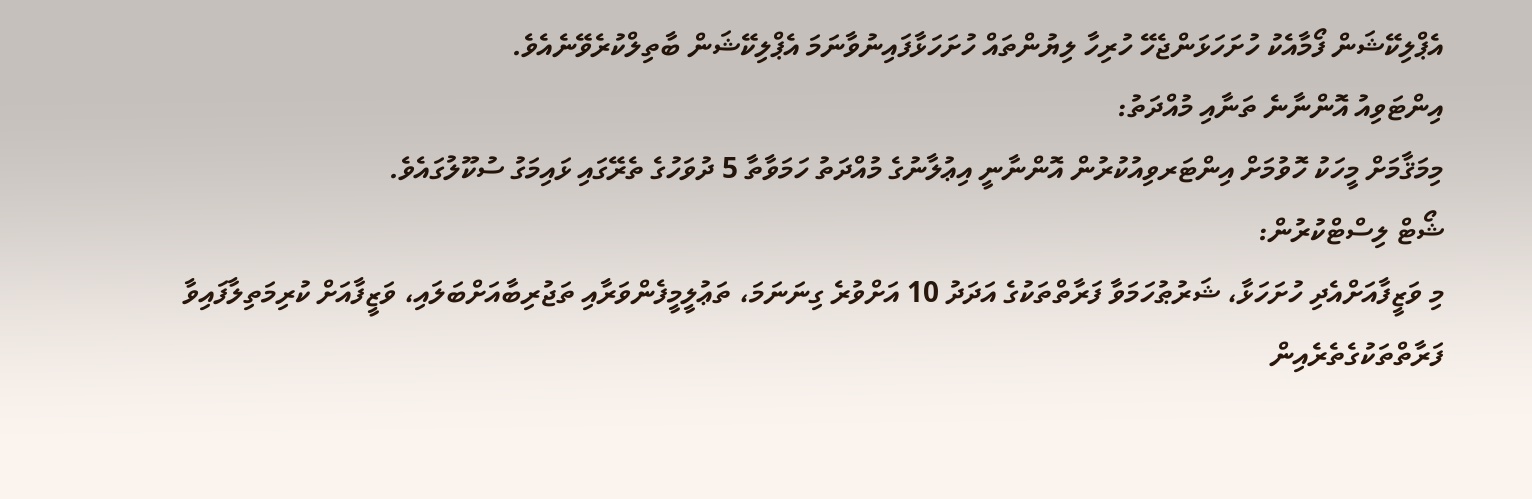އެޕްލިކޭޝަން ފޯމާއެކު ހުށަހަޅަންޖެހޭ ހުރިހާ ލިޔުންތައް ހުށަހަޅާފައިނުވާނަމަ އެޕްލިކޭޝަން ބާތިލްކުރެވޭނެއެވެ.
އިންޓަވިއު އޮންނާނެ ތަނާއި މުއްދަތު:
މިމަޤާމަށް މީހަކު ހޮވުމަށް އިންޓަރވިއުކުރުން އޮންނާނީ އިޢުލާނުގެ މުއްދަތު ހަމަވާތާ 5 ދުވަހުގެ ތެރޭގައި ޅައިމަގު ސުކޫލުގައެވެ.
ޝޯޓް ލިސްޓްކުރުން:
މި ވަޒީފާއަށްއެދި ހުށަހަޅާ، ޝަރުޠުހަމަވާ ފަރާތްތަކުގެ އަދަދު 10 އަށްވުރެ ގިނަނަމަ، ތަޢުލީމީފެންވަރާއި ތަޖުރިބާއަށްބަލައި، ވަޒީފާއަށް ކުރިމަތިލާފައިވާ ފަރާތްތަކުގެތެރެއިން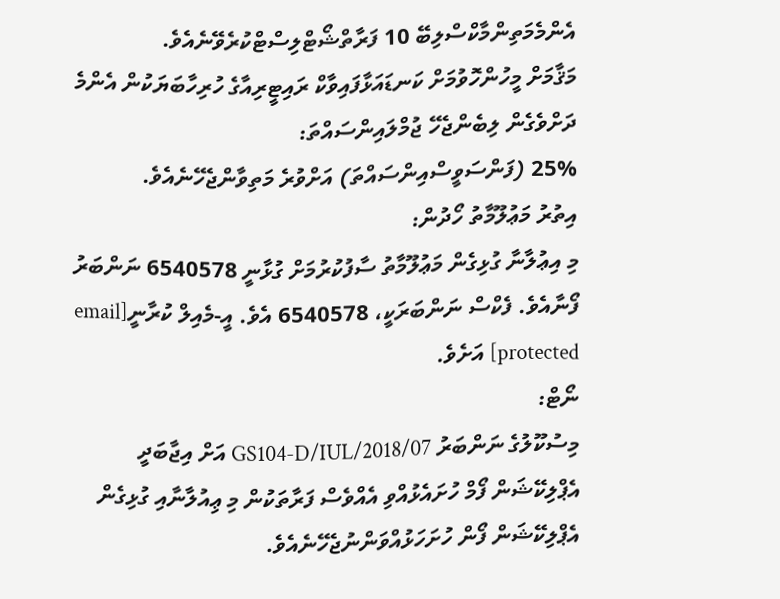އެންމެމަތިންމާކްސްލިބޭ 10 ފަރާތްޝޯޓްލިސްޓްކުރެވޭނެއެވެ.
މަޤާމަށް މީހުންހޮވުމަށް ކަނޑައަޅާފައިވާކް ރައިޓީރިއާގެ ހުރިހާބަޔަކުން އެންމެ ދަށްވެގެން ލިބެންޖެހޭ ޖުމްލައިންސައްތަ:
25% (ފަންސަވީސްއިންސައްތަ) އަށްވުރެ މަތިވާންޖެހޭނެއެވެ.
އިތުރު މަޢުލޫމާތު ހޯދުން:
މި އިޢުލާނާ ގުޅިގެން މަޢުލޫމާތު ސާފުކުރުމަށް ގުޅާނީ 6540578 ނަންބަރު ފޯނާއެވެ. ފެކްސް ނަންބަރަކީ، 6540578 އެވެ. އީ-މެއިލް ކުރާނީ[email protected] އަށެވެ.
ނޯޓް:
މިސުކޫލުގެ ނަންބަރު GS104-D/IUL/2018/07 އަށް އިޖާބަދީ އެޕްލިކޭޝަން ފޯމް ހުށައެޅުއްވި އެއްވެސް ފަރާތަކުން މި ޢިއުލާނާއި ގުޅިގެން އެޕްލިކޭޝަން ފޯން ހުށަހަޅުއްވަންނުޖެހޭނެއެވެ.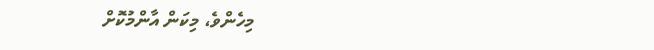މިހެންވެ، މިކަން އާންމުކޮށް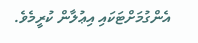އެންގުމަށްޓަކައި އިޢުލާން ކުރީމެވެ.